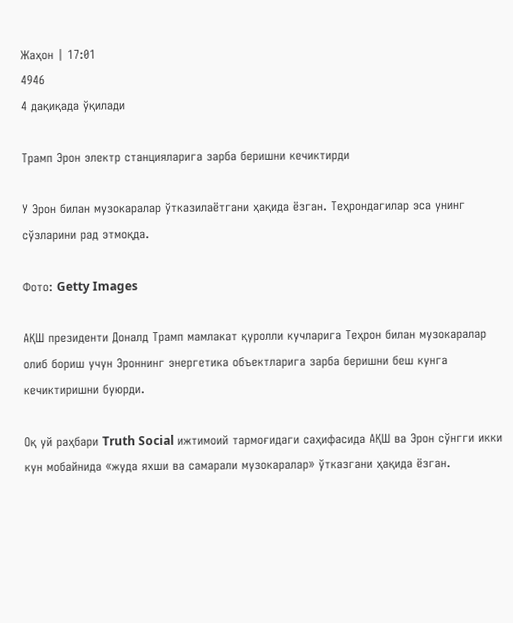Жаҳон | 17:01
4946
4 дақиқада ўқилади

Трамп Эрон электр станцияларига зарба беришни кечиктирди

У Эрон билан музокаралар ўтказилаётгани ҳақида ёзган. Теҳрондагилар эса унинг сўзларини рад этмоқда.

Фото: Getty Images

АҚШ президенти Доналд Трамп мамлакат қуролли кучларига Теҳрон билан музокаралар олиб бориш учун Эроннинг энергетика объектларига зарба беришни беш кунга кечиктиришни буюрди.

Оқ уй раҳбари Truth Social ижтимоий тармоғидаги саҳифасида АҚШ ва Эрон сўнгги икки кун мобайнида «жуда яхши ва самарали музокаралар» ўтказгани ҳақида ёзган.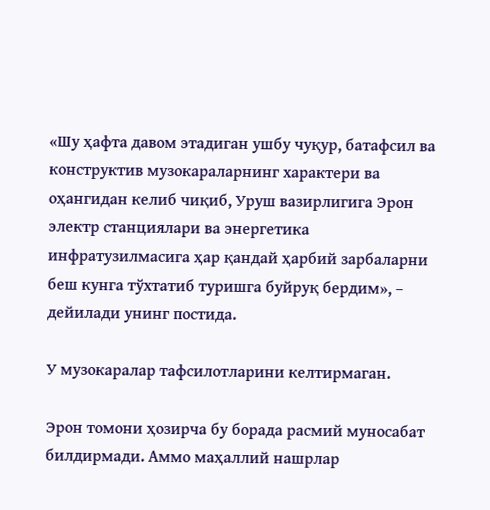«Шу ҳафта давом этадиган ушбу чуқур, батафсил ва конструктив музокараларнинг характери ва оҳангидан келиб чиқиб, Уруш вазирлигига Эрон электр станциялари ва энергетика инфратузилмасига ҳар қандай ҳарбий зарбаларни беш кунга тўхтатиб туришга буйруқ бердим», – дейилади унинг постида.

У музокаралар тафсилотларини келтирмаган.

Эрон томони ҳозирча бу борада расмий муносабат билдирмади. Аммо маҳаллий нашрлар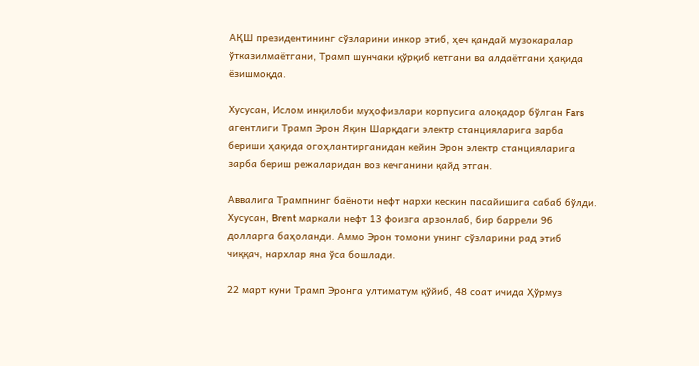АҚШ президентининг сўзларини инкор этиб, ҳеч қандай музокаралар ўтказилмаётгани, Трамп шунчаки қўрқиб кетгани ва алдаётгани ҳақида ёзишмоқда.

Хусусан, Ислом инқилоби муҳофизлари корпусига алоқадор бўлган Fars агентлиги Трамп Эрон Яқин Шарқдаги электр станцияларига зарба бериши ҳақида огоҳлантирганидан кейин Эрон электр станцияларига зарба бериш режаларидан воз кечганини қайд этган.

Аввалига Трампнинг баёноти нефт нархи кескин пасайишига сабаб бўлди. Хусусан, Brent маркали нефт 13 фоизга арзонлаб, бир баррели 96 долларга баҳоланди. Аммо Эрон томони унинг сўзларини рад этиб чиққач, нархлар яна ўса бошлади.

22 март куни Трамп Эронга ултиматум қўйиб, 48 соат ичида Ҳўрмуз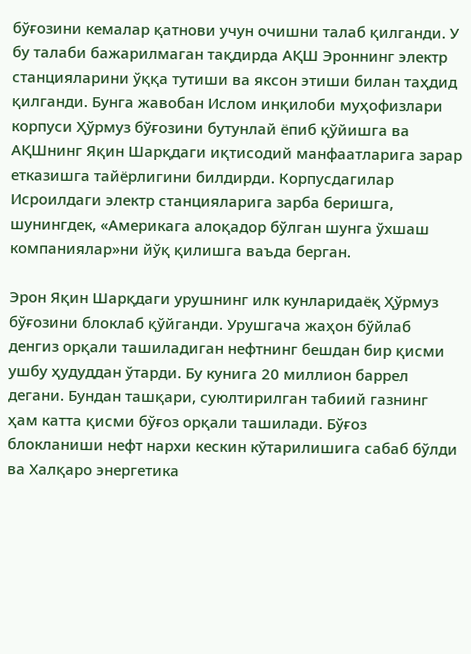бўғозини кемалар қатнови учун очишни талаб қилганди. У бу талаби бажарилмаган тақдирда АҚШ Эроннинг электр станцияларини ўққа тутиши ва яксон этиши билан таҳдид қилганди. Бунга жавобан Ислом инқилоби муҳофизлари корпуси Ҳўрмуз бўғозини бутунлай ёпиб қўйишга ва АҚШнинг Яқин Шарқдаги иқтисодий манфаатларига зарар етказишга тайёрлигини билдирди. Корпусдагилар Исроилдаги электр станцияларига зарба беришга, шунингдек, «Америкага алоқадор бўлган шунга ўхшаш компаниялар»ни йўқ қилишга ваъда берган.

Эрон Яқин Шарқдаги урушнинг илк кунларидаёқ Ҳўрмуз бўғозини блоклаб қўйганди. Урушгача жаҳон бўйлаб денгиз орқали ташиладиган нефтнинг бешдан бир қисми ушбу ҳудуддан ўтарди. Бу кунига 20 миллион баррел дегани. Бундан ташқари, суюлтирилган табиий газнинг ҳам катта қисми бўғоз орқали ташилади. Бўғоз блокланиши нефт нархи кескин кўтарилишига сабаб бўлди ва Халқаро энергетика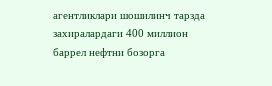агентликлари шошилинч тарзда захиралардаги 400 миллион баррел нефтни бозорга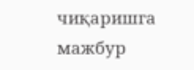чиқаришга мажбур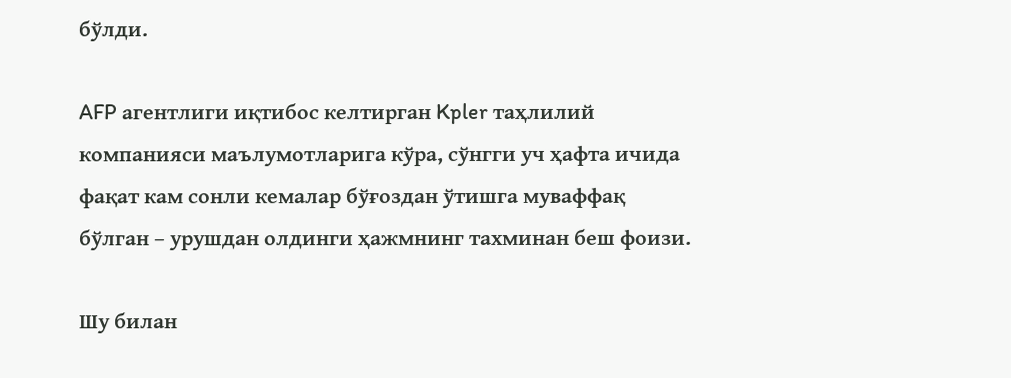бўлди.

AFP агентлиги иқтибос келтирган Kpler таҳлилий компанияси маълумотларига кўра, сўнгги уч ҳафта ичида фақат кам сонли кемалар бўғоздан ўтишга муваффақ бўлган – урушдан олдинги ҳажмнинг тахминан беш фоизи.

Шу билан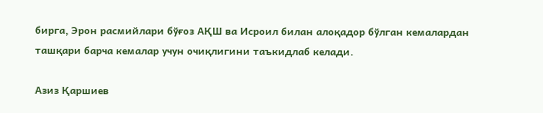бирга, Эрон расмийлари бўғоз АҚШ ва Исроил билан алоқадор бўлган кемалардан ташқари барча кемалар учун очиқлигини таъкидлаб келади.

Азиз Қаршиев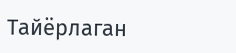Тайёрлаган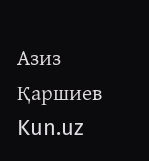Азиз Қаршиев
Kun.uz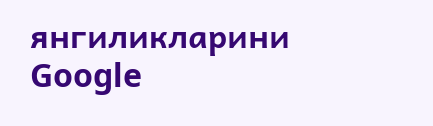янгиликларини Google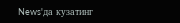News'да кузатинг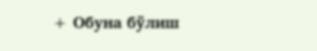+ Обуна бўлиш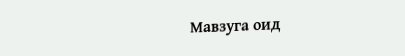Мавзуга оид